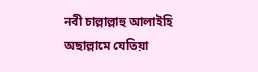নবী চাল্লাল্লাহু আলাইহি অছাল্লামে যেতিয়া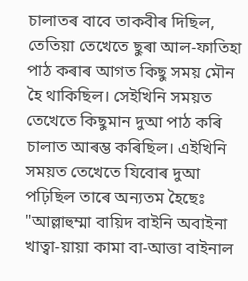চালাতৰ বাবে তাকবীৰ দিছিল, তেতিয়া তেখেতে ছুৰা আল-ফাতিহা পাঠ কৰাৰ আগত কিছু সময় মৌন হৈ থাকিছিল। সেইখিনি সময়ত তেখেতে কিছুমান দুআ পাঠ কৰি চালাত আৰম্ভ কৰিছিল। এইখিনি সময়ত তেখেতে যিবোৰ দুআ পঢ়িছিল তাৰে অন্যতম হৈছেঃ "আল্লাহুম্মা বায়িদ বাইনি অবাইনা খাত্বা-য়ায়া কামা বা-আত্তা বাইনাল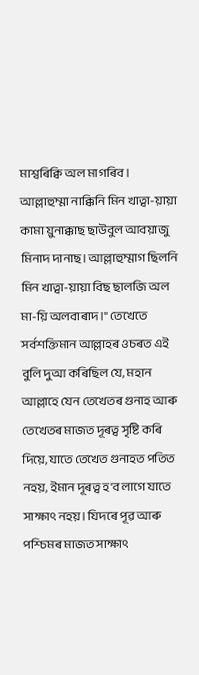মাশ্বৰিক্বি অল মাগৰিব। আল্লাহুম্মা নাক্কিনি মিন খাত্বা-য়ায়া কামা য়ুনাক্কাছ ছাউবুল আবয়াজু মিনাদ দানাছ। আল্লাহুম্মাগ ছিলনি মিন খাত্বা-য়ায়া বিছ ছালজি অল মা-য়ি অলবাৰাদ।" তেখেতে সৰ্বশক্তিমান আল্লাহৰ ওচৰত এই বুলি দুআ কৰিছিল যে, মহান আল্লাহে যেন তেখেতৰ গুনাহ আৰু তেখেতৰ মাজত দূৰত্ব সৃষ্টি কৰি দিয়ে, যাতে তেখেত গুনাহত পতিত নহয়, ইমান দূৰত্ব হ'ব লাগে যাতে সাক্ষাৎ নহয়। যিদৰে পূৱ আৰু পশ্চিমৰ মাজত সাক্ষাৎ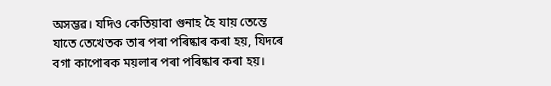অসম্ভৱ। যদিও কেতিয়াবা গুনাহ হৈ যায় তেন্তে যাতে তেখেতক তাৰ পৰা পৰিষ্কাৰ কৰা হয়, যিদৰে বগা কাপোৰক ময়লাৰ পৰা পৰিষ্কাৰ কৰা হয়।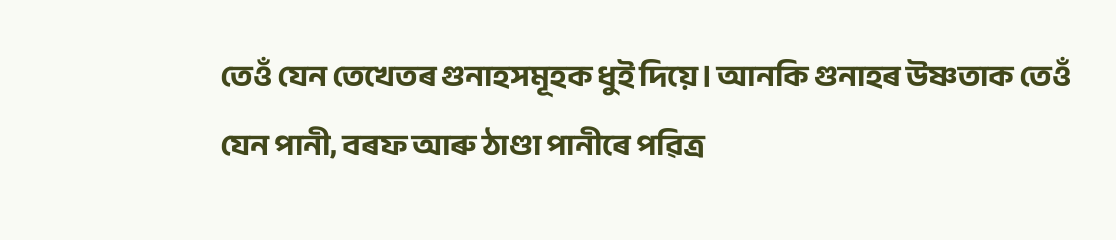তেওঁ যেন তেখেতৰ গুনাহসমূহক ধুই দিয়ে। আনকি গুনাহৰ উষ্ণতাক তেওঁ যেন পানী, বৰফ আৰু ঠাণ্ডা পানীৰে পৱিত্ৰ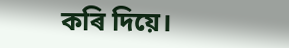কৰি দিয়ে।